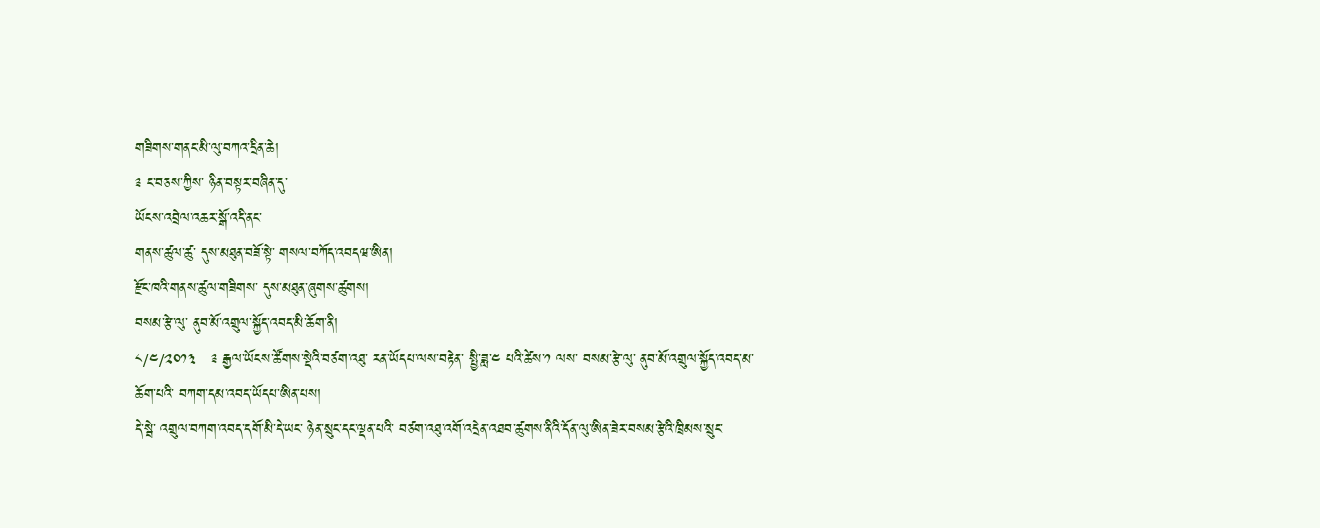གཟིགས་གནང་མི་ལུ་བཀའ་དྲིན་ཆེ།
༉ ང་བཅས་ཀྱིས་ ཉིན་བསྟར་བཞིན་དུ་
ཡོངས་འབྲེལ་འཆར་སྒོ་འདི་ནང་
གནས་ཚུལ་ཚུ་ དུས་མཐུན་བཟོ་སྟེ་ གསལ་བཀོད་འབདཝ་ཨིན།
རྫོང་ཁའི་གནས་ཚུལ་གཟིགས་ དུས་མཐུན་ཞུགས་ཚུགས།
བསམ་རྩེ་ལུ་ ནུབ་མོ་འགྲུལ་སྐྱོད་འབད་མི་ཆོག་ནི།
༨/༤/༢༠༡༣   ༉ རྒྱལ་ཡོངས་ཚོགས་སྡེའི་བཙག་འཐུ་ རན་ཡོདཔ་ལས་བརྟེན་ སྤྱི་ཟླ་༤ པའི་ཚེས་༡ ལས་ བསམ་རྩེ་ལུ་ ནུབ་མོ་འགྲུལ་སྐྱོད་འབད་མ་ཆོག་པའི་ བཀག་དམ་འབད་ཡོདཔ་ཨིན་པས།
དེ་སྦེ་ འགྲུལ་བཀག་འབད་དགོ་མི་དེ་ཡང་ ཉེན་སྲུང་དང་ལྡན་པའི་ བཙག་འཐུ་འགོ་འདྲེན་འཐབ་ཚུགས་ནིའི་དོན་ལུ་ཨིན་ཟེར་བསམ་རྩེའི་ཁྲིམས་སྲུང་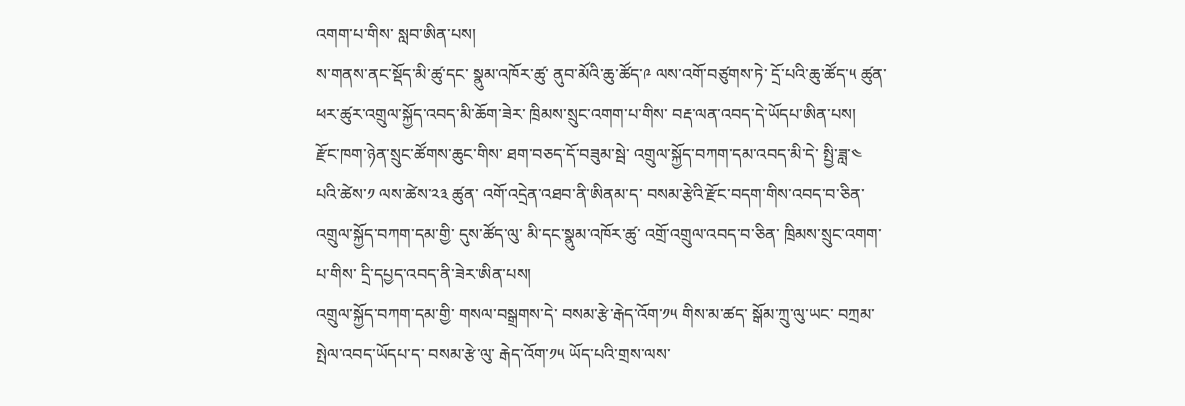འགག་པ་གིས་ སླབ་ཨིན་པས།
ས་གནས་ནང་སྡོད་མི་ཚུ་དང་ སྣུམ་འཁོར་ཚུ་ ནུབ་མོའི་ཆུ་ཚོད་༩ ལས་འགོ་བཙུགས་ཏེ་ དྲོ་པའི་ཆུ་ཚོད་༥ ཚུན་ ཕར་ཚུར་འགྲུལ་སྐྱོད་འབད་མི་ཆོག་ཟེར་ ཁྲིམས་སྲུང་འགག་པ་གིས་ བརྡ་ལན་འབད་དེ་ཡོདཔ་ཨིན་པས།
རྫོང་ཁག་ཉེན་སྲུང་ཚོགས་ཆུང་གིས་ ཐག་བཅད་དོ་བཟུམ་སྦེ་ འགྲུལ་སྐྱོད་བཀག་དམ་འབད་མི་དེ་ སྤྱི་ཟླ་༤ པའི་ཚེས་༡ ལས་ཚེས་༢༣ ཚུན་ འགོ་འདྲེན་འཐབ་ནི་ཨིནམ་ད་ བསམ་རྩེའི་རྫོང་བདག་གིས་འབད་བ་ཅིན་ འགྲུལ་སྐྱོད་བཀག་དམ་གྱི་ དུས་ཚོད་ལུ་ མི་དང་སྣུམ་འཁོར་ཚུ་ འགྲོ་འགྲུལ་འབད་བ་ཅིན་ ཁྲིམས་སྲུང་འགག་པ་གིས་ དྲི་དཔྱད་འབད་ནི་ཟེར་ཨིན་པས།
འགྲུལ་སྐྱོད་བཀག་དམ་གྱི་ གསལ་བསྒྲགས་དེ་ བསམ་རྩེ་རྒེད་འོག་༡༥ གིས་མ་ཚད་ སྒོམ་ཀྲུ་ལུ་ཡང་ བཀྲམ་སྤེལ་འབད་ཡོདཔ་ད་ བསམ་རྩེ་ལུ་ རྒེད་འོག་༡༥ ཡོད་པའི་གྲས་ལས་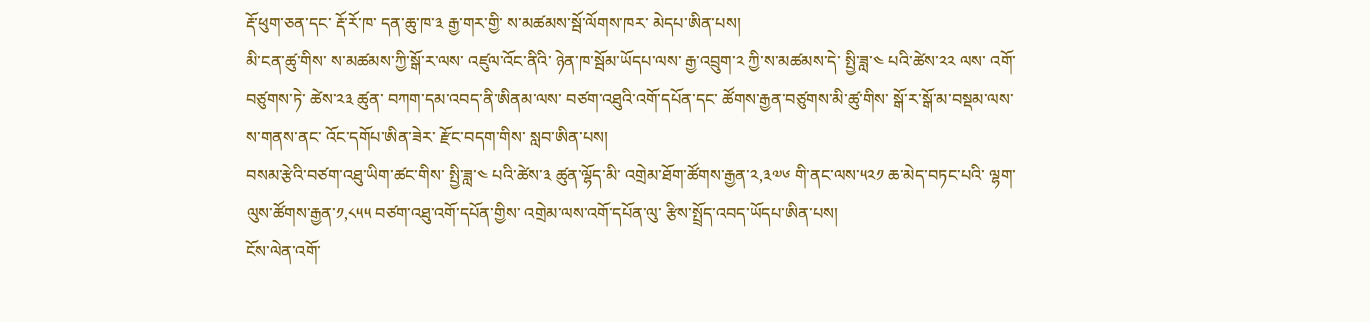རྡོ་ཕུག་ཅན་དང་ རྡོ་རོ་ཁ་ དན་ཆུ་ཁ་༣ རྒྱ་གར་གྱི་ ས་མཚམས་སྦོ་ལོགས་ཁར་ མེདཔ་ཨིན་པས།
མི་ངན་ཚུ་གིས་ ས་མཚམས་ཀྱི་སྒོ་ར་ལས་ འཛུལ་འོང་ནིའི་ ཉེན་ཁ་སྦོམ་ཡོདཔ་ལས་ རྒྱ་འབྲུག་༢ ཀྱི་ས་མཚམས་དེ་ སྤྱི་ཟླ་༤ པའི་ཚེས་༢༢ ལས་ འགོ་བཙུགས་ཏེ་ ཚེས་༢༣ ཚུན་ བཀག་དམ་འབད་ནི་ཨིནམ་ལས་ བཙག་འཐུའི་འགོ་དཔོན་དང་ ཚོགས་རྒྱན་བཙུགས་མི་ཚུ་གིས་ སྒོ་ར་སྒོ་མ་བསྡམ་ལས་ ས་གནས་ནང་ འོང་དགོཔ་ཨིན་ཟེར་ རྫོང་བདག་གིས་ སླབ་ཨིན་པས།
བསམ་རྩེའི་བཙག་འཐུ་ཡིག་ཚང་གིས་ སྤྱི་ཟླ་༤ པའི་ཚེས་༣ ཚུན་ལྷོད་མི་ འགྲེམ་ཐོག་ཚོགས་རྒྱན་༢,༣༧༦ གི་ནང་ལས་༥༢༡ ཆ་མེད་བཏང་པའི་ ལྷག་ལུས་ཚོགས་རྒྱན་༡,༨༥༥ བཙག་འཐུ་འགོ་དཔོན་གྱིས་ འགྲེམ་ལས་འགོ་དཔོན་ལུ་ རྩིས་སྤྲོད་འབད་ཡོདཔ་ཨིན་པས།
ངོས་ལེན་འགོ་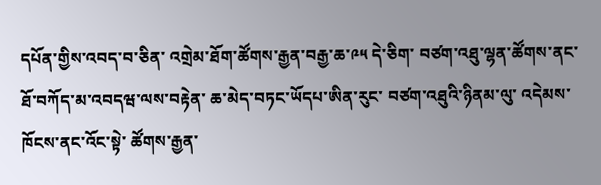དཔོན་གྱིས་འབད་བ་ཅིན་ འགྲེམ་ཐོག་ཚོགས་རྒྱན་བརྒྱ་ཆ་༩༥ དེ་ཅིག་ བཙག་འཐུ་ལྷན་ཚོགས་ནང་ ཐོ་བཀོད་མ་འབདཝ་ལས་བརྟེན་ ཆ་མེད་བཏང་ཡོདཔ་ཨིན་རུང་ བཙག་འཐུའི་ཉིནམ་ལུ་ འདེམས་ཁོངས་ནང་འོང་སྟེ་ ཚོགས་རྒྱན་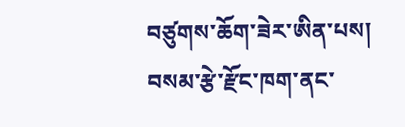བཙུགས་ཆོག་ཟེར་ཨིན་པས།
བསམ་རྩེ་རྫོང་ཁག་ནང་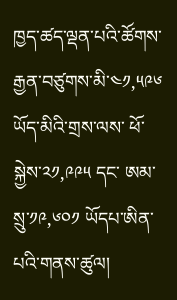ཁྱད་ཚད་ལྡན་པའི་ཚོགས་རྒྱན་བཙུགས་མི་༤༡,༥༩༦ ཡོད་མིའི་གྲས་ལས་ ཕོ་སྐྱེས་༢༡,༩༩༥ དང་ ཨམ་སྲུ་༡༩,༦༠༡ ཡོདཔ་ཨིན་པའི་གནས་ཚུལ།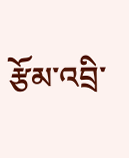རྩོམ་འབྲི་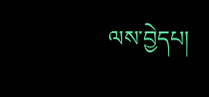ལས་བྱེདཔ།